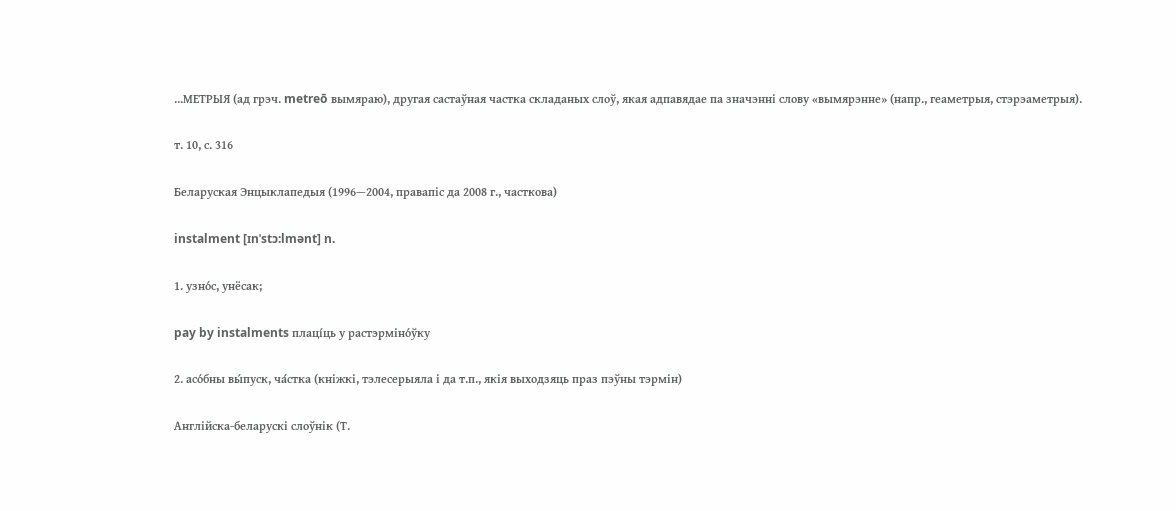...МЕТРЫЯ (ад грэч. metreō вымяраю), другая састаўная частка складаных слоў, якая адпавядае па значэнні слову «вымярэнне» (напр., геаметрыя, стэрэаметрыя).

т. 10, с. 316

Беларуская Энцыклапедыя (1996—2004, правапіс да 2008 г., часткова)

instalment [ɪnˈstɔ:lmənt] n.

1. узно́с, унёсак;

pay by instalments плаці́ць у растэрміно́ўку

2. асо́бны вы́пуск, ча́стка (кніжкі, тэлесерыяла і да т.п., якія выходзяць праз пэўны тэрмін)

Англійска-беларускі слоўнік (Т.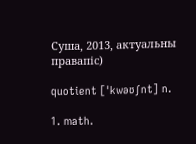Суша, 2013, актуальны правапіс)

quotient [ˈkwəʊʃnt] n.

1. math.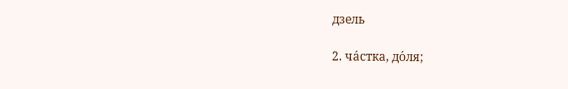дзель

2. ча́стка, до́ля;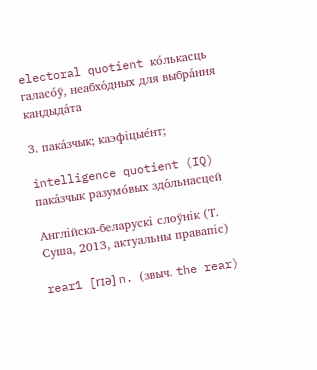electoral quotient ко́лькасць галасо́ў, неабхо́дных для выбра́ння кандыда́та

3. пака́зчык; каэфіцые́нт;

intelligence quotient (IQ) пака́зчык разумо́вых здо́льнасцей

Англійска-беларускі слоўнік (Т. Суша, 2013, актуальны правапіс)

rear1 [rɪə] n. (звыч. the rear)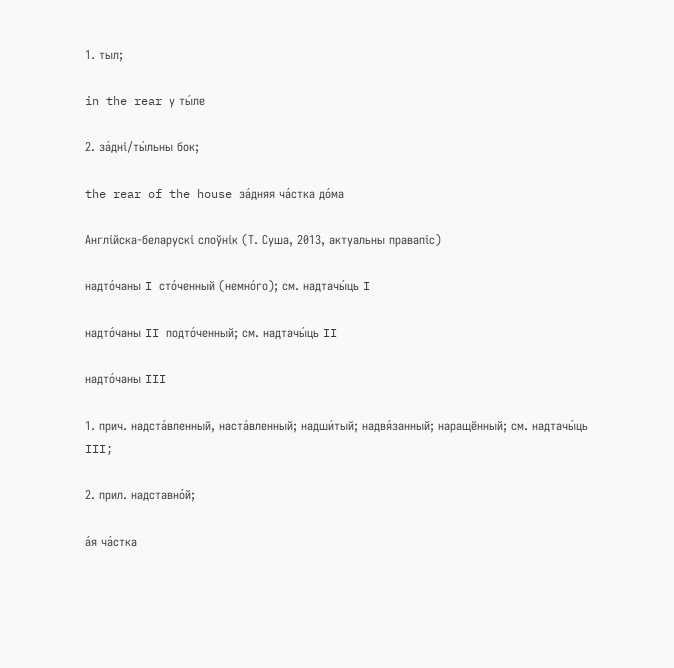1. тыл;

in the rear у ты́ле

2. за́дні/ты́льны бок;

the rear of the house за́дняя ча́стка до́ма

Англійска-беларускі слоўнік (Т. Суша, 2013, актуальны правапіс)

надто́чаны I сто́ченный (немно́го); см. надтачы́ць I

надто́чаны II подто́ченный; см. надтачы́ць II

надто́чаны III

1. прич. надста́вленный, наста́вленный; надши́тый; надвя́занный; наращённый; см. надтачы́ць III;

2. прил. надставно́й;

а́я ча́стка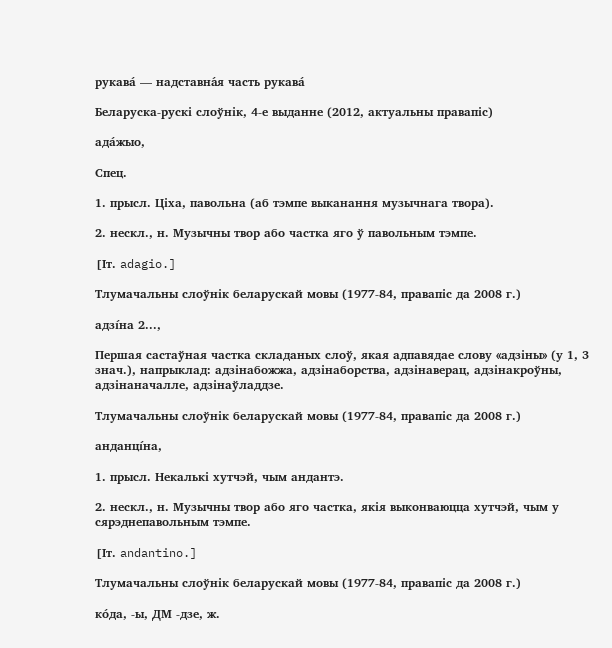рукава́ — надставна́я часть рукава́

Беларуска-рускі слоўнік, 4-е выданне (2012, актуальны правапіс)

ада́жыо,

Спец.

1. прысл. Ціха, павольна (аб тэмпе выканання музычнага твора).

2. нескл., н. Музычны твор або частка яго ў павольным тэмпе.

[Іт. adagio.]

Тлумачальны слоўнік беларускай мовы (1977-84, правапіс да 2008 г.)

адзі́на 2...,

Першая састаўная частка складаных слоў, якая адпавядае слову «адзіны» (у 1, 3 знач.), напрыклад: адзінабожжа, адзінаборства, адзінаверац, адзінакроўны, адзінаначалле, адзінаўладдзе.

Тлумачальны слоўнік беларускай мовы (1977-84, правапіс да 2008 г.)

анданці́на,

1. прысл. Некалькі хутчэй, чым андантэ.

2. нескл., н. Музычны твор або яго частка, якія выконваюцца хутчэй, чым у сярэднепавольным тэмпе.

[Іт. andantino.]

Тлумачальны слоўнік беларускай мовы (1977-84, правапіс да 2008 г.)

ко́да, ‑ы, ДМ ‑дзе, ж.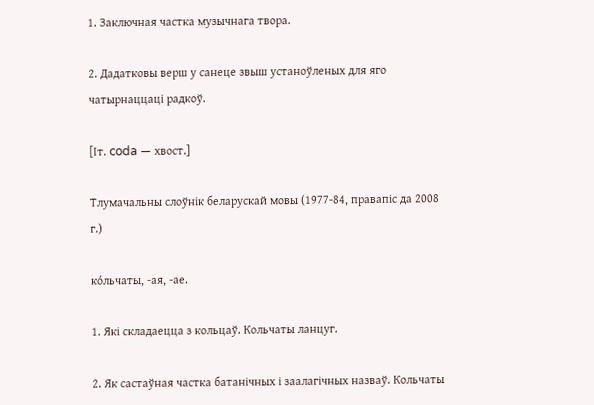1. Заключная частка музычнага твора.

2. Дадатковы верш у санеце звыш устаноўленых для яго чатырнаццаці радкоў.

[Іт. coda — хвост.]

Тлумачальны слоўнік беларускай мовы (1977-84, правапіс да 2008 г.)

ко́льчаты, ‑ая, ‑ае.

1. Які складаецца з кольцаў. Кольчаты ланцуг.

2. Як састаўная частка батанічных і заалагічных назваў. Кольчаты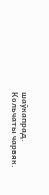шаўкапрад. Кольчаты чарвяк.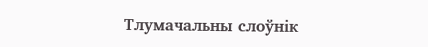Тлумачальны слоўнік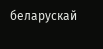беларускай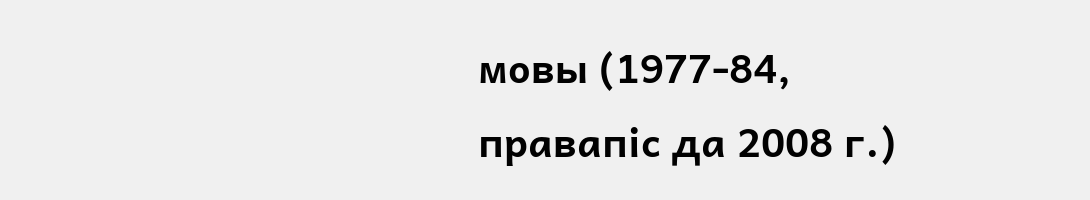мовы (1977-84, правапіс да 2008 г.)